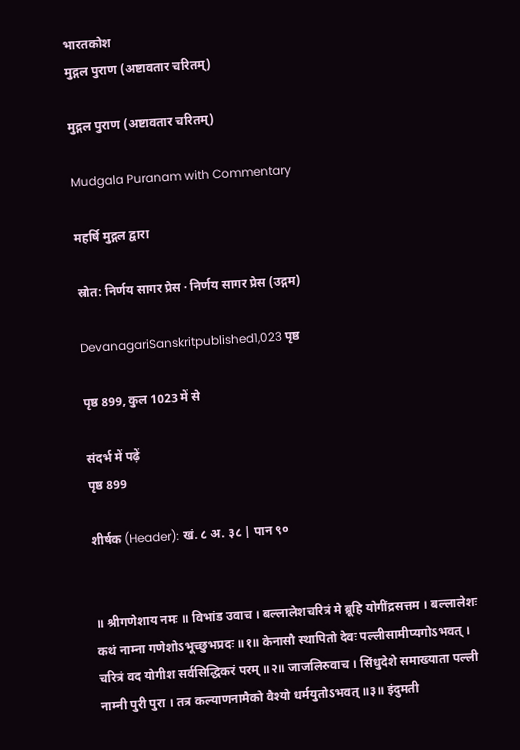भारतकोश
मुद्गल पुराण (अष्टावतार चरितम्)

मुद्गल पुराण (अष्टावतार चरितम्)

Mudgala Puranam with Commentary

महर्षि मुद्गल द्वारा

स्रोत: निर्णय सागर प्रेस · निर्णय सागर प्रेस (उद्गम)

DevanagariSanskritpublished1,023 पृष्ठ

पृष्ठ 899, कुल 1023 में से

संदर्भ में पढ़ें
पृष्ठ 899

शीर्षक (Header): खं. ८ अ. ३८ | पान ९०


॥ श्रीगणेशाय नमः ॥ विभांड उवाच । बल्लालेशचरित्रं मे ब्रूहि योगींद्रसत्तम । बल्लालेशः कथं नाम्ना गणेशोऽभूच्छुभप्रदः ॥१॥ केनासौ स्थापितो देवः पल्लीसामीप्यगोऽभवत् । चरित्रं वद योगीश सर्वसिद्धिकरं परम् ॥२॥ जाजलिरुवाच । सिंधुदेशे समाख्याता पल्ली नाम्नी पुरी पुरा । तत्र कल्याणनामैको वैश्यो धर्मयुतोऽभवत् ॥३॥ इंदुमती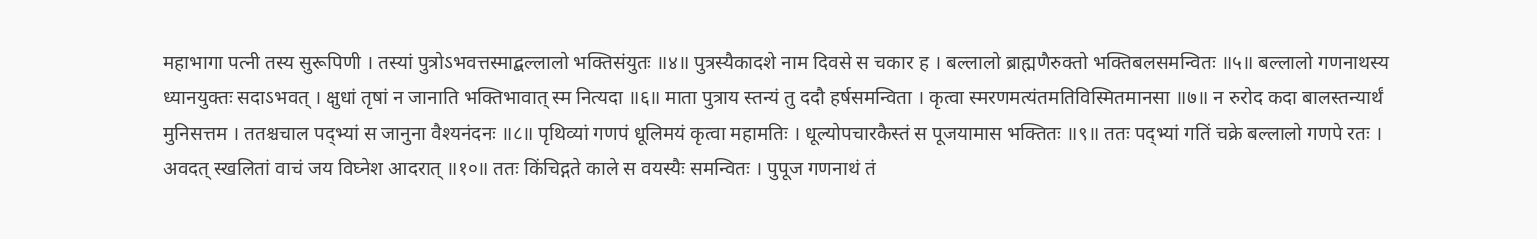महाभागा पत्नी तस्य सुरूपिणी । तस्यां पुत्रोऽभवत्तस्माद्बल्लालो भक्तिसंयुतः ॥४॥ पुत्रस्यैकादशे नाम दिवसे स चकार ह । बल्लालो ब्राह्मणैरुक्तो भक्तिबलसमन्वितः ॥५॥ बल्लालो गणनाथस्य ध्यानयुक्तः सदाऽभवत् । क्षुधां तृषां न जानाति भक्तिभावात् स्म नित्यदा ॥६॥ माता पुत्राय स्तन्यं तु ददौ हर्षसमन्विता । कृत्वा स्मरणमत्यंतमतिविस्मितमानसा ॥७॥ न रुरोद कदा बालस्तन्यार्थं मुनिसत्तम । ततश्चचाल पद्भ्यां स जानुना वैश्यनंदनः ॥८॥ पृथिव्यां गणपं धूलिमयं कृत्वा महामतिः । धूल्योपचारकैस्तं स पूजयामास भक्तितः ॥९॥ ततः पद्भ्यां गतिं चक्रे बल्लालो गणपे रतः । अवदत् स्खलितां वाचं जय विघ्नेश आदरात् ॥१०॥ ततः किंचिद्गते काले स वयस्यैः समन्वितः । पुपूज गणनाथं तं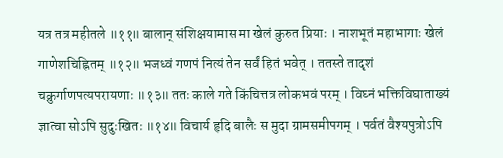यत्र तत्र महीतले ॥११॥ बालान् संशिक्षयामास मा खेलं कुरुत प्रियाः । नाशभूतं महाभागाः खेलं गाणेशचिह्नितम् ॥१२॥ भजध्वं गणपं नित्यं तेन सर्वं हितं भवेत् । ततस्ते तादृशं चक्रुर्गाणपत्यपरायणाः ॥१३॥ ततः काले गते किंचित्तत्र लोकभवं परम् । विघ्नं भक्तिविघाताख्यं ज्ञात्वा सोऽपि सुदुःखितः ॥१४॥ विचार्य हृदि बालैः स मुदा ग्रामसमीपगम् । पर्वतं वैश्यपुत्रोऽपि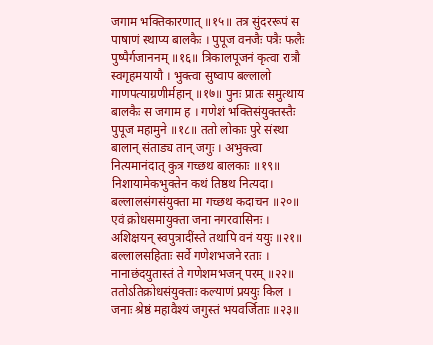जगाम भक्तिकारणात् ॥१५॥ तत्र सुंदररूपं स पाषाणं स्थाप्य बालकैः । पुपूज वनजैः पत्रैः फलैः पुष्पैर्गजाननम् ॥१६॥ त्रिकालपूजनं कृत्वा रात्रौ स्वगृहमयायौ । भुक्त्वा सुष्वाप बल्लालो गाणपत्याग्रणीर्महान् ॥१७॥ पुनः प्रातः समुत्थाय बालकैः स जगाम ह । गणेशं भक्तिसंयुक्तस्तैः पुपूज महामुने ॥१८॥ ततो लोकाः पुरे संस्था बालान् संताड्य तान् जगुः । अभुक्त्वा नित्यमानंदात् कुत्र गच्छथ बालकाः ॥१९॥ निशायामेकभुक्तेन कथं तिष्ठथ नित्यदा। बल्लालसंगसंयुक्ता मा गच्छथ कदाचन ॥२०॥ एवं क्रोधसमायुक्ता जना नगरवासिनः । अशिक्षयन् स्वपुत्रादींस्ते तथापि वनं ययुः ॥२१॥ बल्लालसहिताः सर्वे गणेशभजने रताः । नानाछंदयुतास्तं ते गणेशमभजन् परम् ॥२२॥ ततोऽतिक्रोधसंयुक्ताः कल्याणं प्रययुः किल । जनाः श्रेष्ठं महावैश्यं जगुस्तं भयवर्जिताः ॥२३॥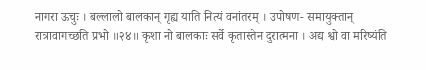नागरा ऊचुः । बल्लालो बालकान् गृह्य याति नित्यं वनांतरम् । उपोषण- समायुक्तान् रात्रावागच्छति प्रभो ॥२४॥ कृशा नो बालकाः सर्वे कृतास्तेन दुरात्मना । अद्य श्वो वा मरिष्यंति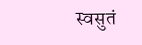स्वसुतं